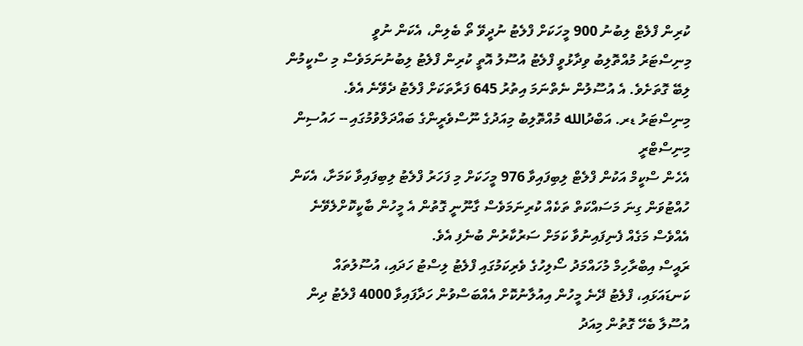ކުރިން ފްލެޓް ލިބުނު 900 މީހަކަށް ފްލެޓު ނުދީވޭ ތޯ ބެލިން، އެކަން ނުވީ
މިނިސްޓަރު މުއްތޮލިބު ވިދާޅުވީ ފްލެޓު އުސޫލު އޮތީ ކުރިން ފްލެޓު ލިބުނުނަމަވެސް މި ސްކީމުން ލިބޭ ގޮތަށެވެ. އެ އުސޫލުން ނެތްނަމަ އިތުރު 645 ފަރާތަކަށް ފްލެޓު ދެވޭނެ އެވެ.
މިނިސްޓަރު ޑރ. އަބްދުالله މުއްތޮލިބު މިއަދުގެ ނޫސްވެރީންގެ ބައްދަލްވުމުގައި -- ހައުސިން މިނިސްޓްރީ
އެހެން ސްކީމް އަކުން ފްލެޓް ލިބިފައިވާ 976 މީހަކަށް މި ފަހަރު ފްލެޓު ލިބިފައިވާ ކަމަށާ، އެކަން ހުއްޓުވަން ގިނަ މަސައްކަތް ތަކެއް ކުރިނަމަވެސް ގާނޫނީ ގޮތުން އެ މީހުން ބާކީކޮށްލެވޭނެ އެއްވެސް މަގެއް ފެނިފައިނުވާ ކަމަށް ސަރުކާރުން ބުނެފި އެވެ.
ރައީސް އިބްރާހިމް މުހައްމަދު ސޯލިހުގެ ވެރިކަމުގައި ފްލެޓު ލިސްޓު ހަދައި، އުސޫލުތައް ކަނޑައަޅައި، ފްލެޓު ދޭނެ މީހުން އިއުލާނުކޮށް އެއްބަސްވުން ހަދާފައިވާ 4000 ފްލެޓު ދިން އުސޫލާ ބެހޭ ގޮތުން މިއަދު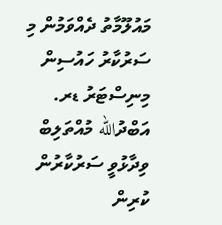މައުލޫމާތު ދެއްވަމުން މި ސަރުކާރު ހައުސިން މިނިސްޓަރު ޑރ. އަބްދުالله މުއްތަލިބް ވިދާޅުވީ ސަރުކާރުން ކުރިން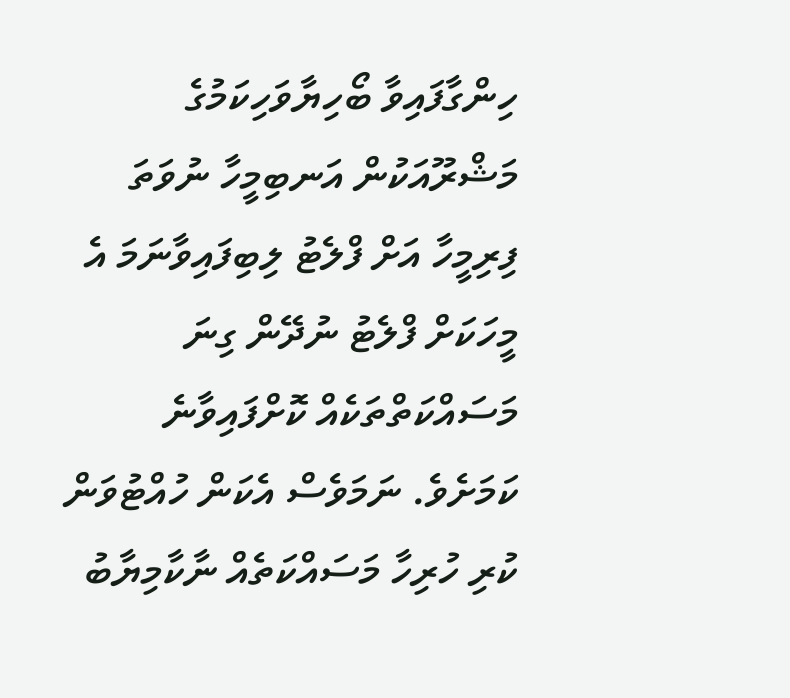ހިންގާފައިވާ ބޯހިޔާވަހިކަމުގެ މަޝްރޫއަކުން އަނބިމީހާ ނުވަތަ ފިރިމީހާ އަށް ފްލެޓު ލިބިފައިވާނަމަ އެ މީހަކަށް ފްލެޓު ނުދޭން ގިނަ މަސައްކަތްތަކެއް ކޮށްފައިވާނެ ކަމަށެވެ. ނަމަވެސް އެކަން ހުއްޓުވަން ކުރި ހުރިހާ މަސައްކަތެއް ނާކާމިޔާބު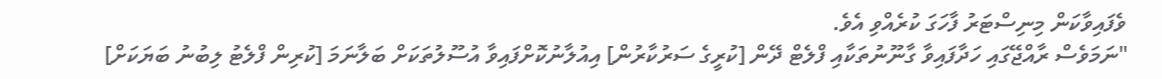ވެފައިވާކަން މިނިސްޓަރު ފާހަގަ ކުރެއްވި އެވެ.
"ނަމަވެސް ރާއްޖޭގައި ހަދާފައިވާ ގާނޫނުތަކާއި ފްލެޓް ދޭން [ކުރީގެ ސަރުކާރުން] އިއުލާނުކޮށްފައިވާ އުސޫލުތަކަށް ބަލާނަމަ [ކުރިން ފްލެޓު ލިބުނު ބަޔަކަށް]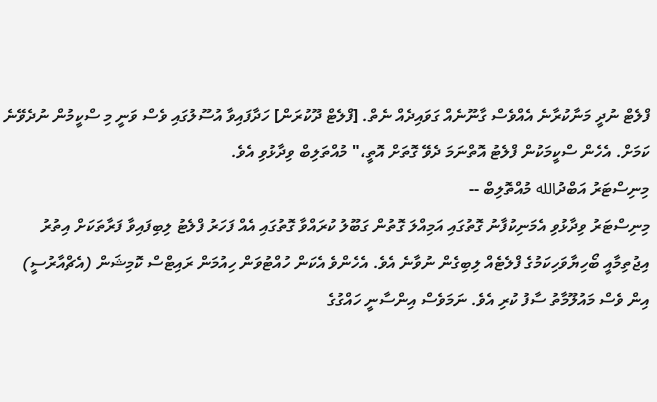ފްލެޓް ނުދީ މަނާކުރާނެ އެއްވެސް ގާނޫނެއް ގަވައިދެއް ނެތް. [ފްލެޓް ދޫކުރަން] ހަދާފައިވާ އުސޫލުގައި ވެސް ވަނީ މި ސްކީމުން ނުދެވޭނެ ކަމަށް. އެހެން ސްކީމަކުން ފްލެޓު އޮތްނަމަ ދެވޭ ގޮތަށް އޮތީ،" މުއްތަލިބް ވިދާޅުވި އެވެ.
މިނިސްޓަރު އަބްދުالله މުއްތޮލިބް --
މިނިސްޓަރު ވިދާޅުވި އެމަނިކުފާނު ގޮތުގައި އަމިއްލަ ގޮތުން ގަބޫލު ކުރައްވާ ގޮތުގައި އެއް ފަހަރު ފްލެޓު ލިބިފައިވާ ފަރާތަކަށް އިތުރު އިޖުތިމާއީ ބޯހިޔާވަހިކަމުގެ ފްލެޓެއް ލިބިގެން ނުވާނެ އެވެ. އެހެންވެ އެކަން ހުއްޓުވަން ހިއުމަން ރައިޓްސް ކޮމިޝަން (އެޗްއާރުސީ) އިން ވެސް މައުލޫމާތު ސާފު ކުރި އެވެ. ނަމަވެސް އިންސާނީ ހައްގުގެ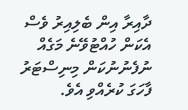ދާއިރާ އިން ބެލިއިރު ވެސް އެކަން ހުއްޓުވޭނެ މަގެއް ނުފެނުނުކަން މިނިސްޓަރު ފާހަގަ ކުރެއްވި އެވެ.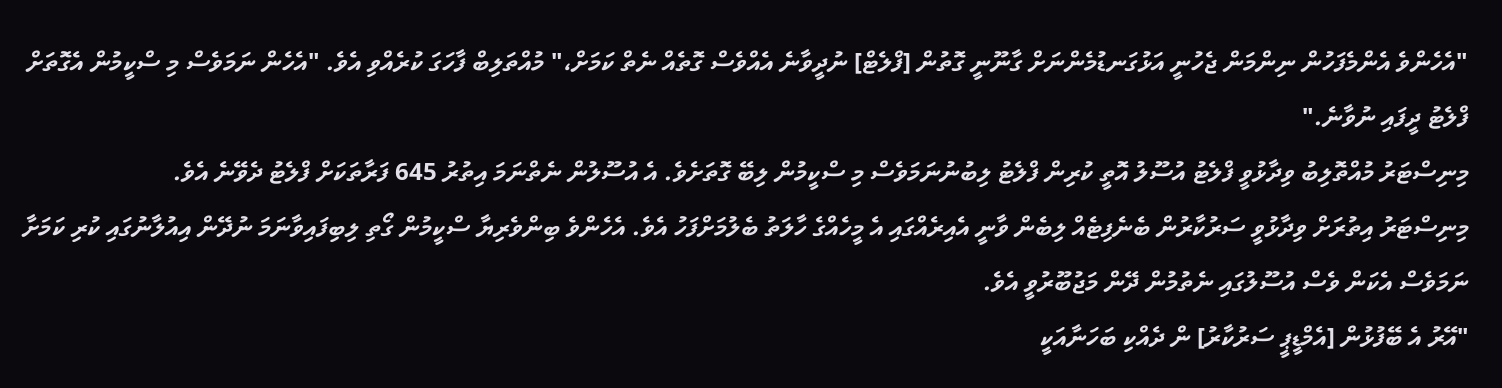"އެހެންވެ އެންމެފަހުން ނިންމަން ޖެހުނީ އަޅުގަނޑުމެންނަށް ގާނޫނީ ގޮތުން [ފްލެޓް] ނުދީވާނެ އެއްވެސް ގޮތެއް ނެތް ކަމަށް،" މުއްތަލިބް ފާހަގަ ކުރެއްވި އެވެ. "އެހެން ނަމަވެސް މި ސްކީމުން އެގޮތަށް ފްލެޓު ދީފައި ނުވާނެ."
މިނިސްޓަރު މުއްތޮލިބު ވިދާޅުވީ ފްލެޓު އުސޫލު އޮތީ ކުރިން ފްލެޓު ލިބުނުނަމަވެސް މި ސްކީމުން ލިބޭ ގޮތަށެވެ. އެ އުސޫލުން ނެތްނަމަ އިތުރު 645 ފަރާތަކަށް ފްލެޓު ދެވޭނެ އެވެ.
މިނިސްޓަރު އިތުރަށް ވިދާޅުވީ ސަރުކާރުން ބެނެފިޓެއް ލިބެން ވާނީ އެއިރެއްގައި އެ މީހެއްގެ ހާލަތު ބެލުމަށްފަހު އެވެ. އެހެންވެ ބިންވެރިޔާ ސްކީމުން ގޯތި ލިބިފައިވާނަމަ ނުދޭން އިއުލާނުގައި ކުރި ކަމަށާ ނަމަވެސް އެކަން ވެސް އުސޫލުގައި ނެތުމުން ދޭން މަޖުބޫރުވީ އެވެ.
"އޭރު އެ ބޭފުޅުން [އެމްޑީޕީ ސަރުކާރު] ން ދެއްކި ބަހަނާއަކީ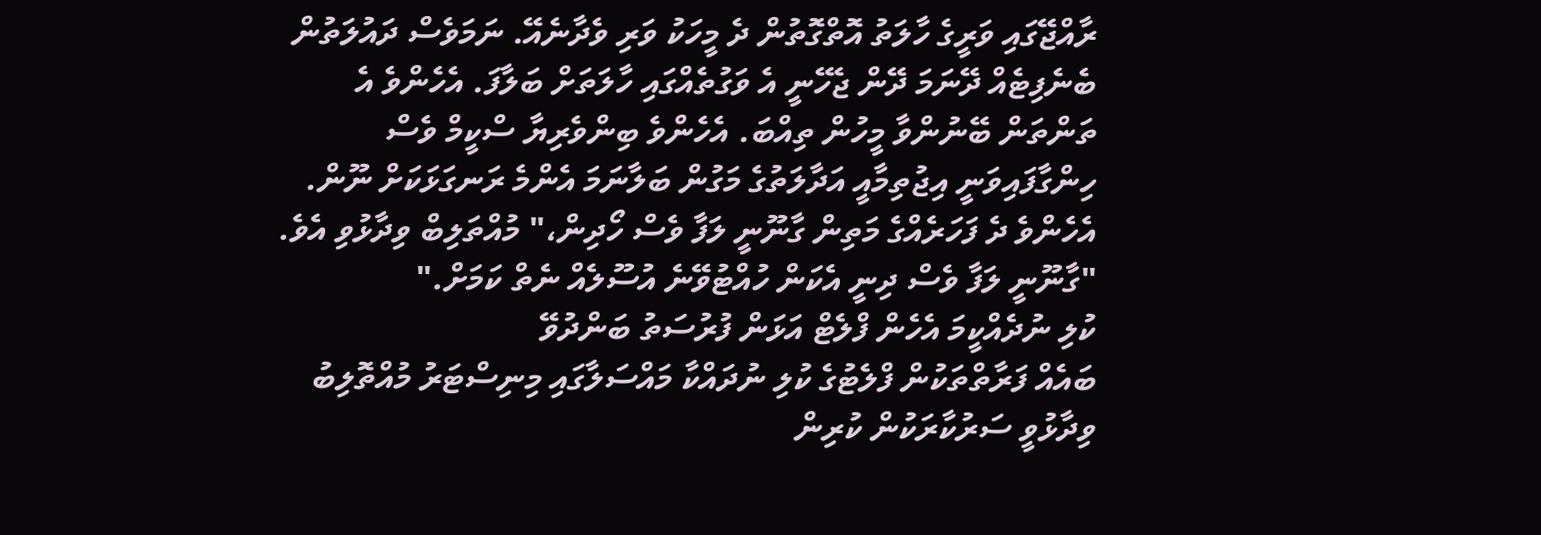ރާއްޖޭގައި ވަރީގެ ހާލަތު އޮތްގޮތުން ދެ މީހަކު ވަރި ވެދާނެއޭ. ނަމަވެސް ދައުލަތުން ބެނެފިޓެއް ދޭނަމަ ދޭން ޖެހޭނީ އެ ވަގުތެއްގައި ހާލަތަށް ބަލާފަ. އެހެންވެ އެ ތަންތަން ބޭނުންވާ މީހުން ތިއްބަ. އެހެންވެ ބިންވެރިޔާ ސްކީމް ވެސް ހިންގާފައިވަނީ އިޖުތިމާއީ އަދާލަތުގެ މަގުން ބަލާނަމަ އެންމެ ރަނގަޅަކަށް ނޫން. އެހެންވެ ދެ ފަހަރެއްގެ މަތިން ގާނޫނީ ލަފާ ވެސް ހޯދިން،" މުއްތަލިބް ވިދާޅުވި އެވެ. "ގާނޫނީ ލަފާ ވެސް ދިނީ އެކަން ހުއްޓުވޭނެ އުސޫލެއް ނެތް ކަމަށް."
ކުލި ނުދެއްކީމަ އެހެން ފްލެޓް އަޅަން ފުރުސަތު ބަންދުވޭ
ބައެއް ފަރާތްތަކުން ފްލެޓުގެ ކުލި ނުދައްކާ މައްސަލާގައި މިނިސްޓަރު މުއްތޮލިބު ވިދާޅުވީ ސަރުކާރަކުން ކުރިން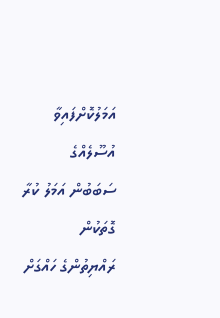އަމަލުކޮށްފައިވާ އުސޫލެއްގެ ސަބަބުން އަމަލު ކުރާ ގޮތަކުން ރައްޔިތުންގެ ހައްގަށް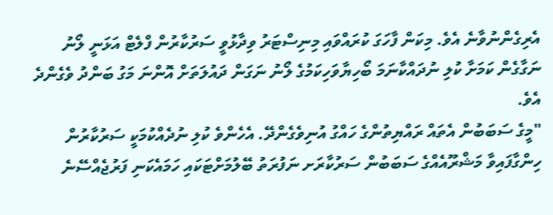އެރިގެންނުވާނެ އެވެ. މިކަން ފާހަގަ ކުރައްވައި މިނިސްޓަރު ވިދާޅުވީ ސަރުކާރުން ފްލެޓް އަޅަނީ ލޯނު ނަގާގެން ކަމަށާ ކުލި ނުދައްކާނަމަ ބޯހިޔާވަހިކަމުގެ ލޯނު ނަގަން ދައުލަތަށް އޮންނަ މަގު ބަންދު ވެގެންދެ އެވެ.
"މީގެ ސަބަބުން އެތައް ރައްޔިތުންގެ ހައްގު އުނިވެގެންދޭ. އެހެންވެ ކުލި ނުދެއްކުމަކީ ސަރުކާރުން ހިންގާފައިވާ މަޝްރޫއެއްގެ ސަބަބުން ސަރުކާރަށ ނަފުރަތު ބޭލުމަށްޓަކައި ހަމައެކަނި ފަރުޖެއްސޭނެ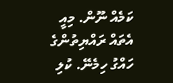ކަމެއް ނޫން. މިއީ އެތައް ރައްޔިތުންގެ ހައްގު ހިމެނޭ. ކުލި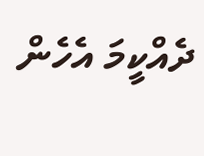ދެއްކީމަ އެހެން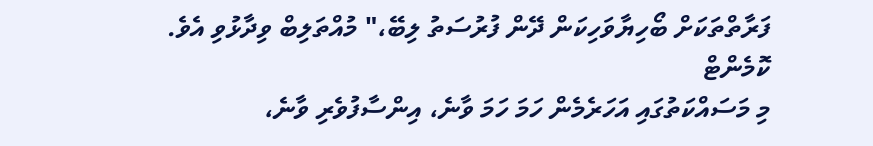ފަރާތްތަކަށް ބޯހިޔާވަހިކަން ދޭން ފުރުސަތު ލިބޭ،" މުއްތަލިބް ވިދާޅުވި އެވެ.
ކޮމެންޓް
މި މަސައްކަތުގައި އަހަރެމެން ހަމަ ހަމަ ވާނެ، އިންސާފުވެރި ވާނެ،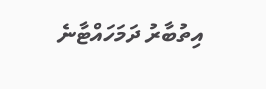އިތުބާރު ދަމަހައްޓާނެ